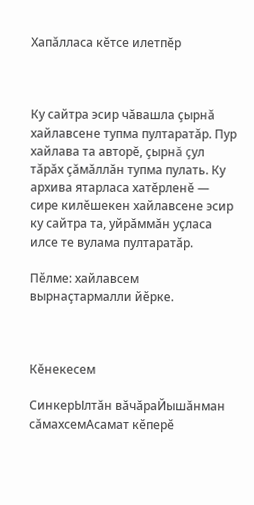Хапăлласа кĕтсе илетпĕр



Ку сайтра эсир чăвашла çырнă хайлавсене тупма пултаратăр. Пур хайлава та авторĕ, çырнă çул тăрăх çăмăллăн тупма пулать. Ку архива ятарласа хатĕрленĕ — сире килĕшекен хайлавсене эсир ку сайтра та, уйрăммăн уçласа илсе те вулама пултаратăр.

Пӗлме: хайлавсем вырнаҫтармалли йӗрке.



Кĕнекесем

СинкерЫлтăн вăчăраЙышăнман сăмахсемАсамат кӗперӗ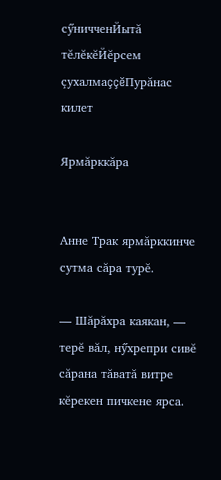сӳничченЙытă тĕлĕкĕЙĕрсем çухалмаççĕПурăнас килет

Ярмăрккăра


Анне Трак ярмăрккинче сутма сăра турĕ.

— Шăрăхра каякан, — терĕ вăл, нӳхрепри сивĕ сăрана тăватă витре кĕрекен пичкене ярса.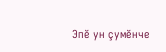Эпĕ ун çумĕнче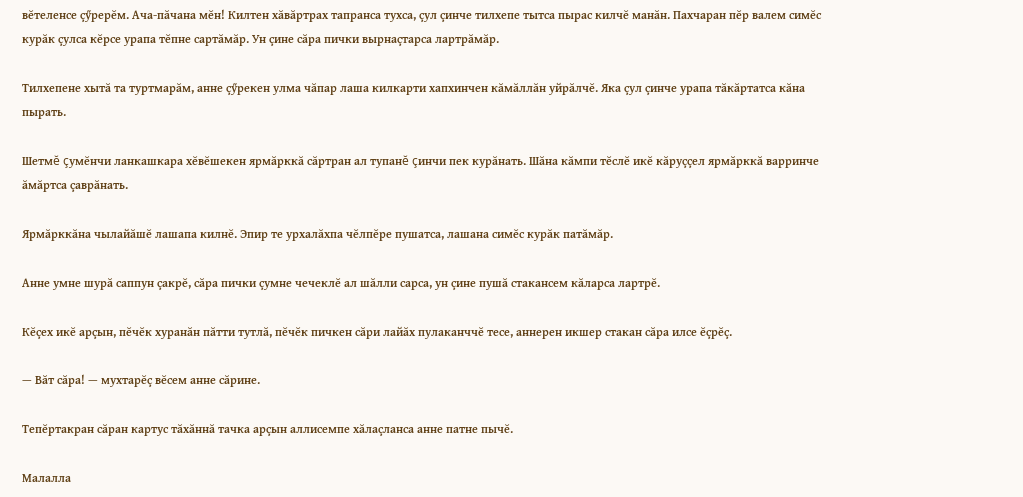вĕтеленсе çӳрерĕм. Ача-пăчана мĕн! Килтен хăвăртрах тапранса тухса, çул çинче тилхепе тытса пырас килчĕ манăн. Пахчаран пĕр валем симĕс курăк çулса кĕрсе урапа тĕпне сартăмăр. Ун çине сăра пички вырнаçтарса лартрăмăр.

Тилхепене хытă та туртмарăм, анне çӳрекен улма чăпар лаша килкарти хапхинчен кăмăллăн уйрăлчĕ. Яка çул çинче урапа тăкăртатса кăна пырать.

Шетмĕ çумĕнчи ланкашкара хĕвĕшекен ярмăрккă сăртран ал тупанĕ çинчи пек курăнать. Шăна кăмпи тĕслĕ икĕ кăруççел ярмăрккă варринче ăмăртса çаврăнать.

Ярмăрккăна чылайăшĕ лашапа килнĕ. Эпир те урхалăхпа чĕлпĕре пушатса, лашана симĕс курăк патăмăр.

Анне умне шурă саппун çакрĕ, сăра пички çумне чечеклĕ ал шăлли сарса, ун çине пушă стакансем кăларса лартрĕ.

Кĕçех икĕ арçын, пĕчĕк хуранăн пăтти тутлă, пĕчĕк пичкен сăри лайăх пулаканччĕ тесе, аннерен икшер стакан сăра илсе ĕçрĕç.

— Вăт сăра! — мухтарĕç вĕсем анне сăрине.

Тепĕртакран сăран картус тăхăннă тачка арçын аллисемпе хăлаçланса анне патне пычĕ.

Малалла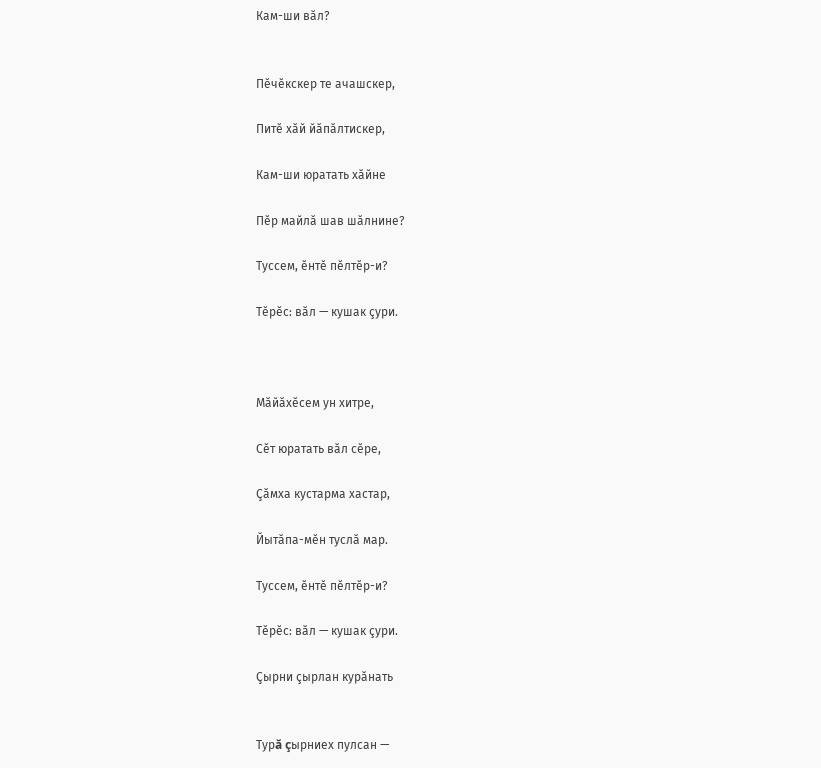Кам-ши вăл?


Пĕчĕкскер те ачашскер,

Питĕ хăй йăпăлтискер,

Кам-ши юратать хăйне

Пĕр майлă шав шăлнине?

Туссем, ĕнтĕ пĕлтĕр-и?

Тĕрĕс: вăл — кушак çури.



Мăйăхĕсем ун хитре,

Сĕт юратать вăл сĕре,

Çăмха кустарма хастар,

Йытăпа-мĕн туслă мар.

Туссем, ĕнтĕ пĕлтĕр-и?

Тĕрĕс: вăл — кушак çури.

Çырни çырлан курăнать


Турă çырниех пулсан —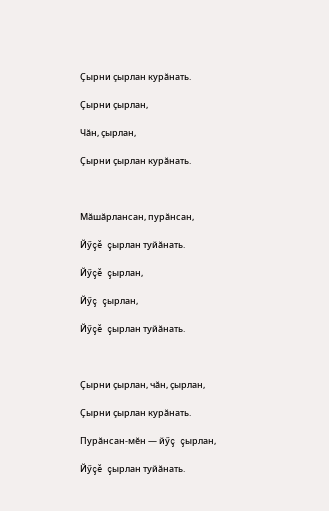Çырни çырлан курăнать.

Çырни çырлан,

Чăн, çырлан,

Çырни çырлан курăнать.



Мăшăрлансан, пурăнсан,

Йӳçĕ çырлан туйăнать.

Йӳçĕ çырлан,

Йӳç çырлан,

Йӳçĕ çырлан туйăнать.



Çырни çырлан, чăн, çырлан,

Çырни çырлан курăнать.

Пурăнсан-мĕн — йӳç çырлан,

Йӳçĕ çырлан туйăнать.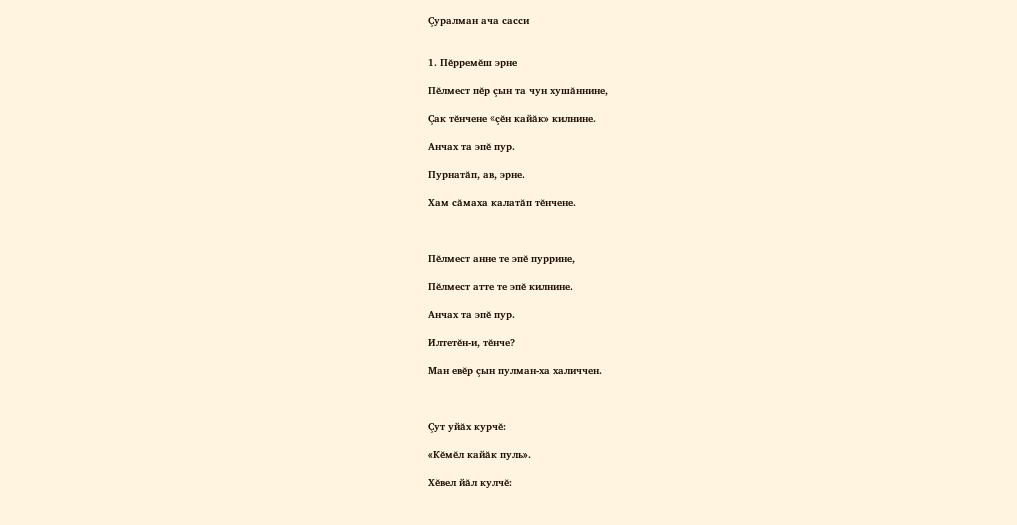Çуралман ача сасси


1. Пĕрремĕш эрне

Пĕлмест пĕр çын та чун хушăннине,

Çак тĕнчене «çĕн кайăк» килнине.

Анчах та эпĕ пур.

Пурнатăп, ав, эрне.

Хам сăмаха калатăп тĕнчене.



Пĕлмест анне те эпĕ пуррине,

Пĕлмест атте те эпĕ килнине.

Анчах та эпĕ пур.

Илтетĕн-и, тĕнче?

Ман евĕр çын пулман-ха халиччен.



Çут уйăх курчĕ:

«Кĕмĕл кайăк пуль».

Хĕвел йăл кулчĕ: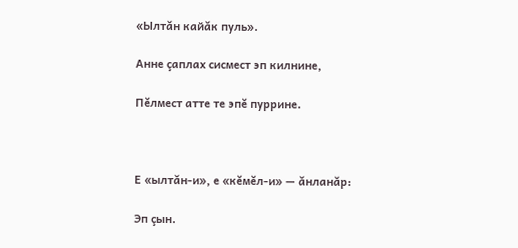«Ылтăн кайăк пуль».

Анне çаплах сисмест эп килнине,

Пĕлмест атте те эпĕ пуррине.



Е «ылтăн-и», е «кĕмĕл-и» — ăнланăр:

Эп çын.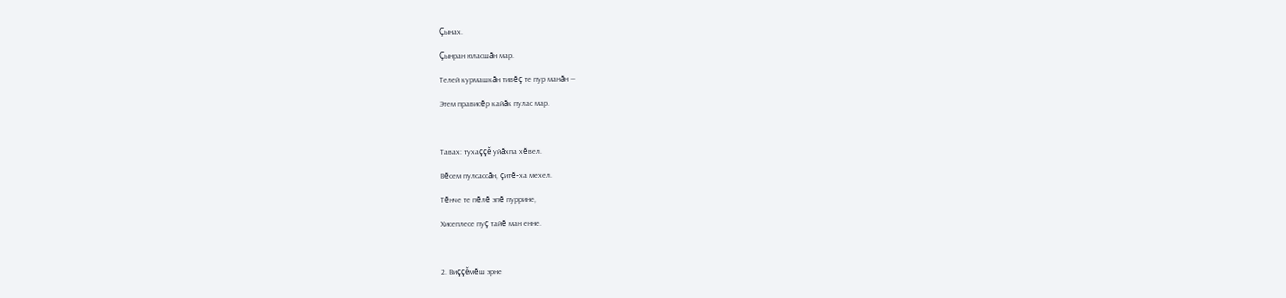Çынах.

Çынран юласшăн мар.

Телей курмашкăн тивĕç те пур манăн —

Этем прависĕр кайăк пулас мар.



Тавах: тухаççĕ уйăхпа хĕвел.

Вĕсем пулсассăн, çитĕ-ха мехел.

Тĕнче те пĕлĕ эпĕ пуррине,

Хисеплесе пуç тайĕ ман енне.



2. Виççĕмĕш эрне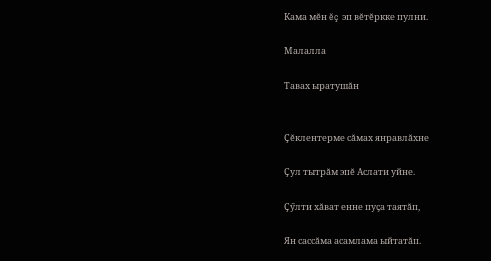Кама мĕн ĕç эп вĕтĕркке пулни.

Малалла

Тавах ыратушăн


Çĕклентерме сăмах янравлăхне

Çул тытрăм эпĕ Аслати уйне.

Çӳлти хăват енне пуçа таятăп,

Ян сассăма асамлама ыйтатăп.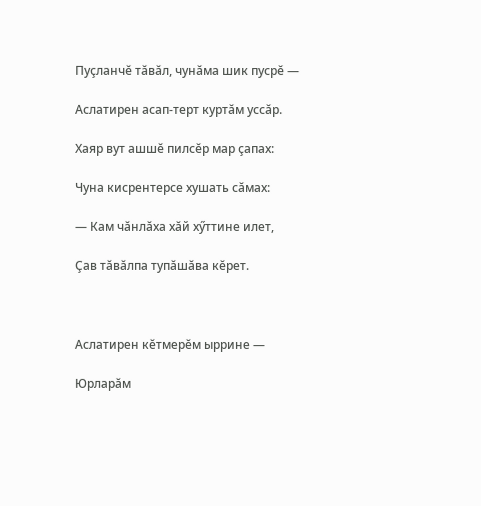Пуçланчĕ тăвăл, чунăма шик пусрĕ —

Аслатирен асап-терт куртăм уссăр.

Хаяр вут ашшĕ пилсĕр мар çапах:

Чуна кисрентерсе хушать сăмах:

— Кам чăнлăха хăй хӳттине илет,

Çав тăвăлпа тупăшăва кĕрет.



Аслатирен кĕтмерĕм ыррине —

Юрларăм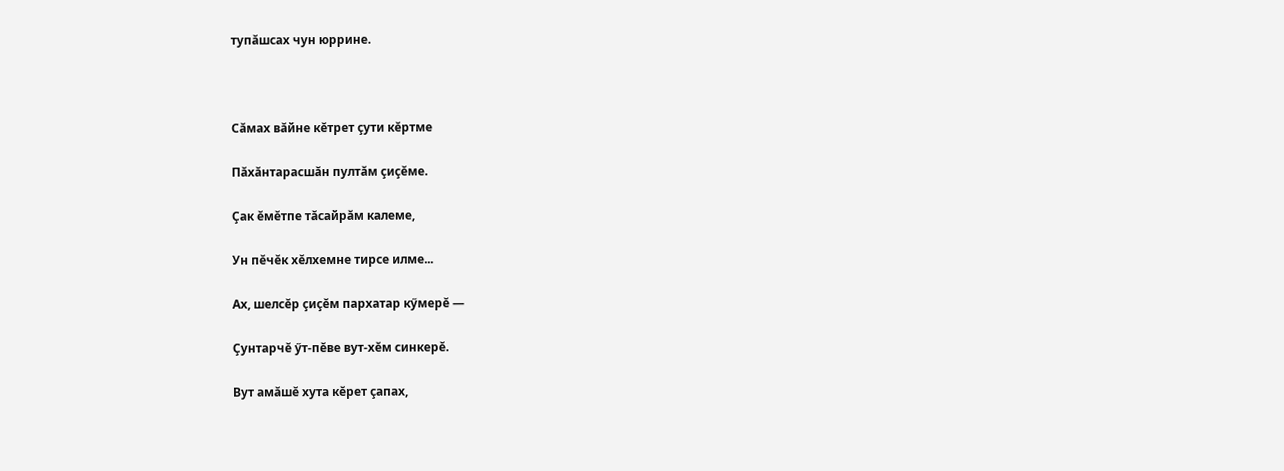тупăшсах чун юррине.



Сăмах вăйне кĕтрет çути кĕртме

Пăхăнтарасшăн пултăм çиçĕме.

Çак ĕмĕтпе тăсайрăм калеме,

Ун пĕчĕк хĕлхемне тирсе илме...

Ах, шелсĕр çиçĕм пархатар кӳмерĕ —

Çунтарчĕ ӳт-пĕве вут-хĕм синкерĕ.

Вут амăшĕ хута кĕрет çапах,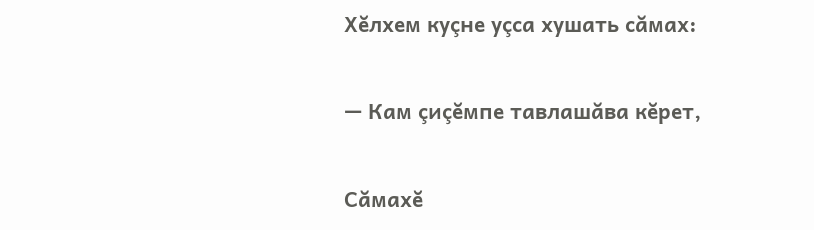Хĕлхем куçне уçса хушать сăмах:

— Кам çиçĕмпе тавлашăва кĕрет,

Сăмахĕ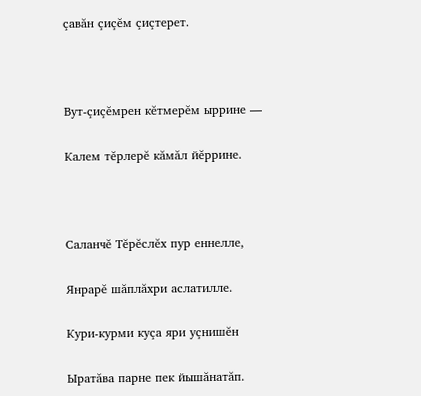çавăн çиçĕм çиçтерет.



Вут-çиçĕмрен кĕтмерĕм ыррине —

Калем тĕрлерĕ кăмăл йĕррине.



Саланчĕ Тĕрĕслĕх пур еннелле,

Янрарĕ шăплăхри аслатилле.

Кури-курми куçа яри уçнишĕн

Ыратăва парне пек йышăнатăп.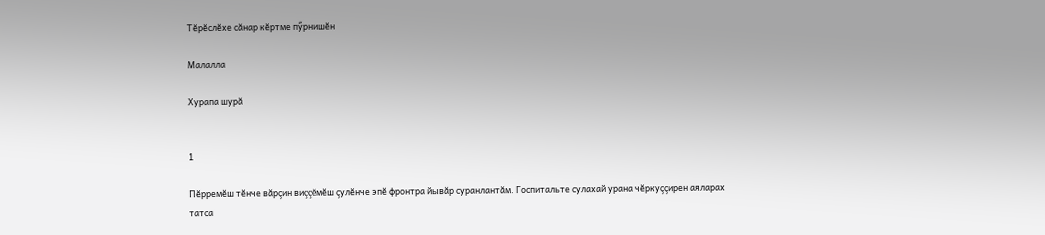Тĕрĕслĕхе сăнар кĕртме пӳрнишĕн

Малалла

Хурапа шурă


1

Пĕрремĕш тĕнче вăрçин виççĕмĕш çулĕнче эпĕ фронтра йывăр суранлантăм. Госпитальте сулахай урана чĕркуççирен аяларах татса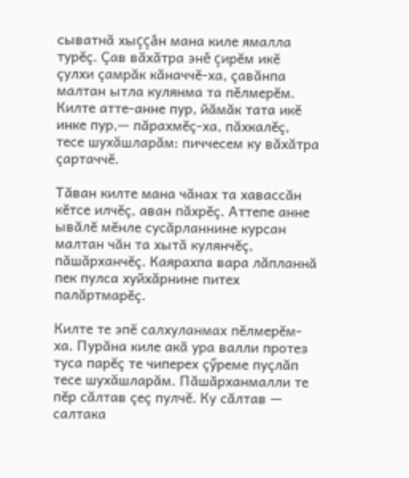сыватнă хыççăн мана киле ямалла турĕç. Çав вăхăтра энĕ çирĕм икĕ çулхи çамрăк кăначчĕ-ха, çавăнпа малтан ытла кулянма та пĕлмерĕм. Килте атте-анне пур, йăмăк тата икĕ инке пур,— пăрахмĕç-ха, пăхкалĕç, тесе шухăшларăм: пиччесем ку вăхăтра çартаччĕ.

Тăван килте мана чăнах та хавассăн кĕтсе илчĕç, аван пăхрĕç. Аттепе анне ывăлĕ мĕнле сусăрланнине курсан малтан чăн та хытă кулянчĕç, пăшăрханчĕç. Каярахпа вара лăпланнă пек пулса хуйхăрнине питех палăртмарĕç.

Килте те эпĕ салхуланмах пĕлмерĕм-ха. Пурăна киле акă ура валли протез туса парĕç те чиперех çӳреме пуçлăп тесе шухăшларăм. Пăшăрханмалли те пĕр сăлтав çеç пулчĕ. Ку сăлтав — салтака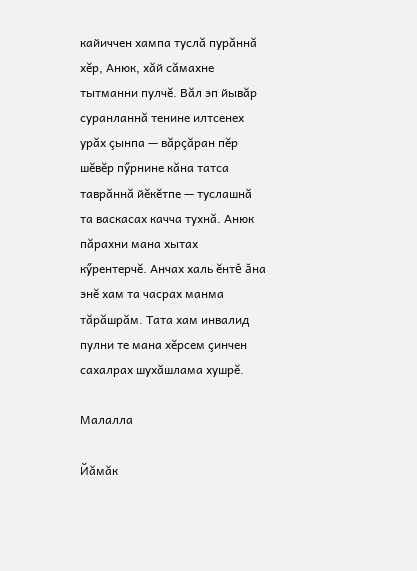кайиччен хампа туслă пурăннă хĕр, Анюк, хăй сăмахне тытманни пулчĕ. Вăл эп йывăр суранланнă тенине илтсенех урăх çынпа — вăрçăран пĕр шĕвĕр пӳрнине кăна татса таврăннă йĕкĕтпе — туслашнă та васкасах качча тухнă. Анюк пăрахни мана хытах кӳрентерчĕ. Анчах халь ĕнтĕ ăна энĕ хам та часрах манма тăрăшрăм. Тата хам инвалид пулни те мана хĕрсем çинчен сахалрах шухăшлама хушрĕ.

Малалла

Йăмăк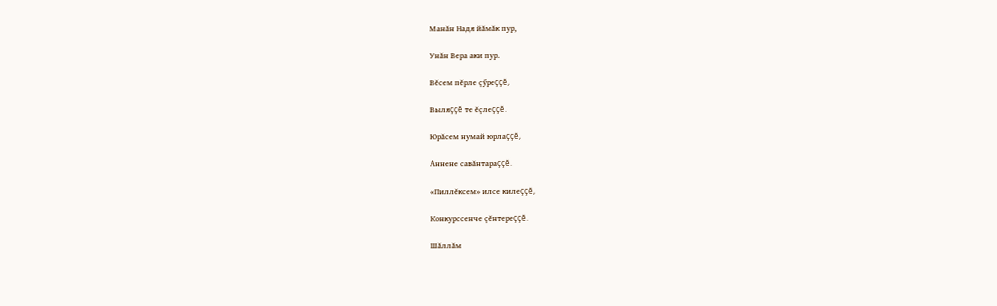Манăн Надя йăмăк пур,

Унăн Вера аки пур.

Вĕсем пĕрле çӳреççĕ,

Выляççĕ те ĕçлеççĕ.

Юрăсем нумай юрлаççĕ,

Аннене савăнтараççĕ.

«Пиллĕксем» илсе килеççĕ,

Конкурссенче çĕнтереççĕ.

Шăллăм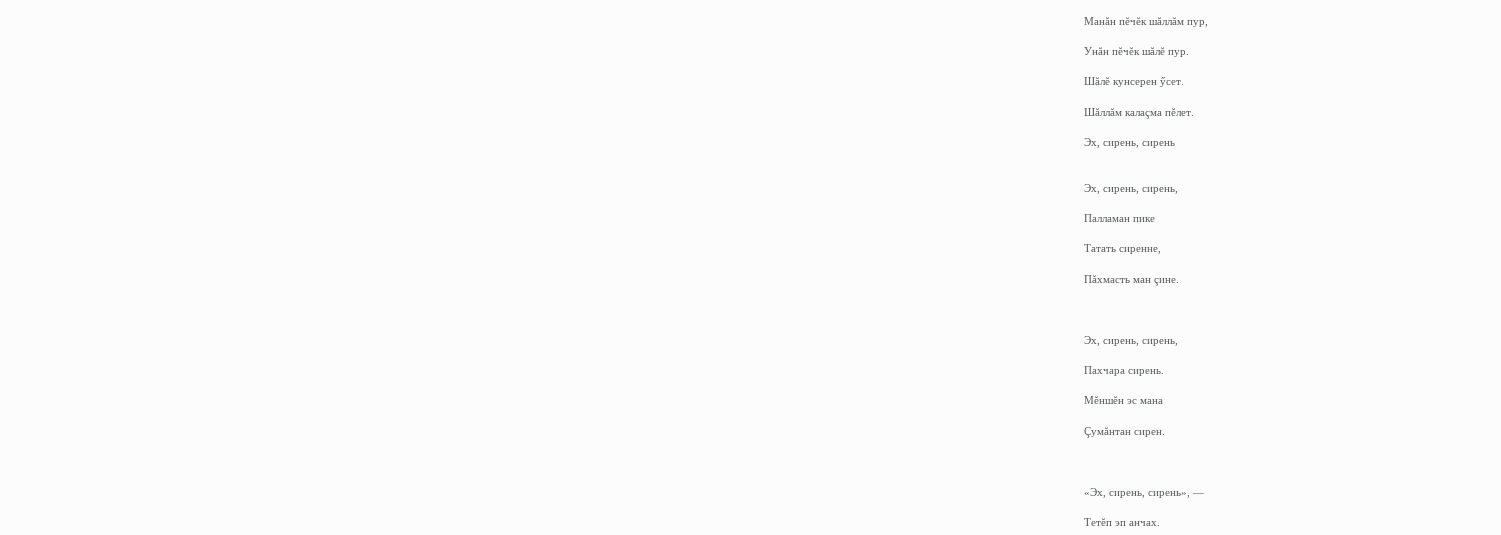Манăн пĕчĕк шăллăм пур,

Унăн пĕчĕк шăлĕ пур.

Шăлĕ кунсерен ӳсет.

Шăллăм калаçма пĕлет.

Эх, сирень, сирень


Эх, сирень, сирень,

Палламан пике

Татать сиренне,

Пăхмасть ман çине.



Эх, сирень, сирень,

Пахчара сирень.

Мĕншĕн эс мана

Çумăнтан сирен.



«Эх, сирень, сирень», —

Тетĕп эп анчах.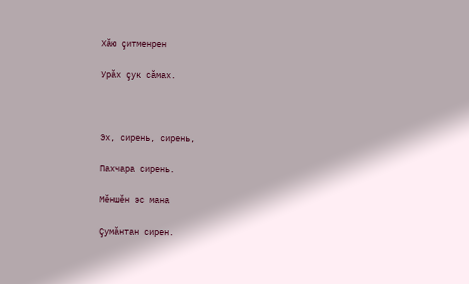Хăю çитменрен

Урăх çук сăмах.



Эх, сирень, сирень,

Пахчара сирень.

Мĕншĕн эс мана

Çумăнтан сирен.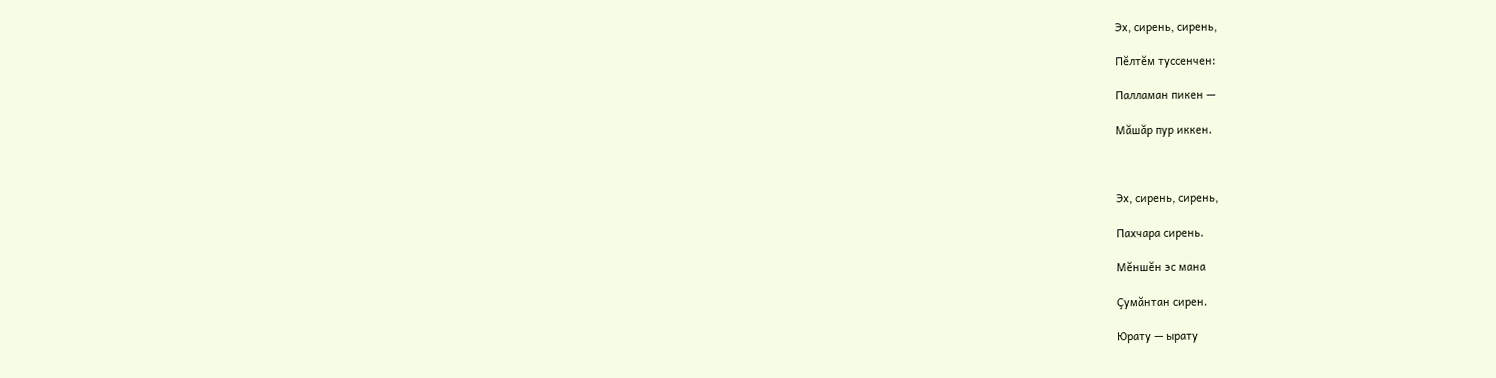Эх, сирень, сирень,

Пĕлтĕм туссенчен:

Палламан пикен —

Мăшăр пур иккен.



Эх, сирень, сирень,

Пахчара сирень.

Мĕншĕн эс мана

Çумăнтан сирен.

Юрату — ырату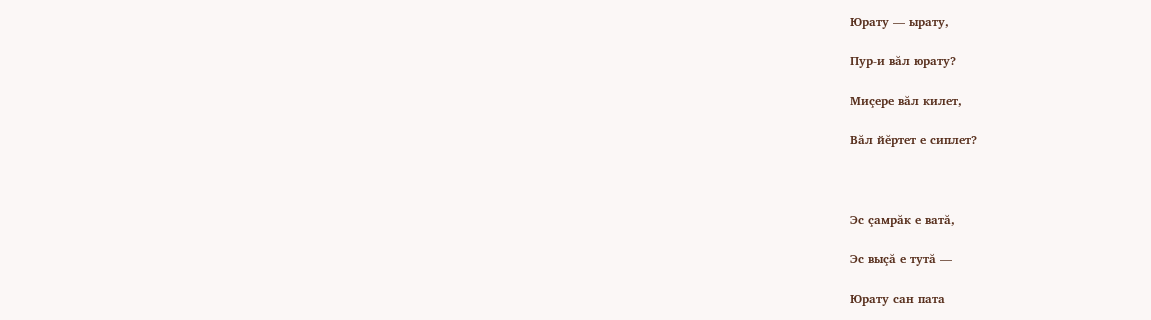Юрату — ырату,

Пур-и вăл юрату?

Миçере вăл килет,

Вăл йĕртет е сиплет?



Эс çамрăк е ватă,

Эс выçă е тутă —

Юрату сан пата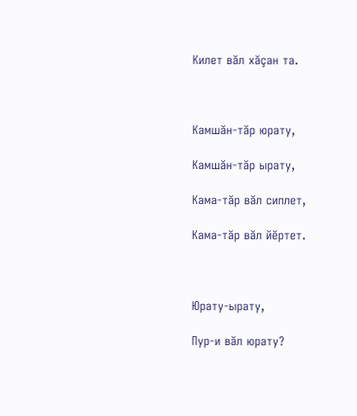Килет вăл хăçан та.



Камшăн-тăр юрату,

Камшăн-тăр ырату,

Кама-тăр вăл сиплет,

Кама-тăр вăл йĕртет.



Юрату-ырату,

Пур-и вăл юрату?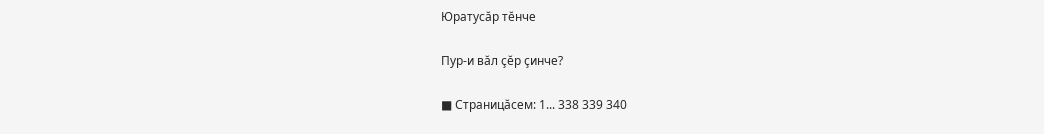Юратусăр тĕнче

Пур-и вăл çĕр çинче?

■ Страницăсем: 1... 338 339 340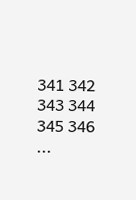341 342 343 344 345 346 ...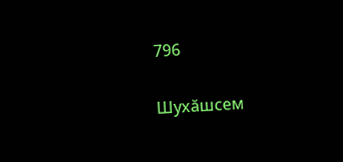796

Шухăшсем